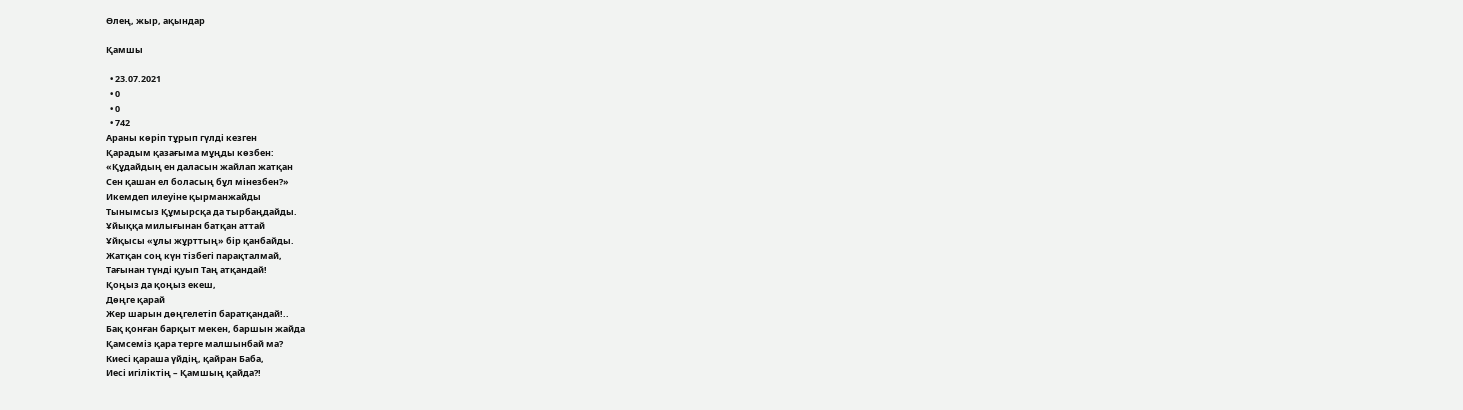Өлең, жыр, ақындар

Қамшы

  • 23.07.2021
  • 0
  • 0
  • 742
Араны көріп тұрып гүлді кезген
Қарадым қазағыма мұңды көзбен:
«Құдайдың ен даласын жайлап жатқан
Сен қашан ел боласың бұл мінезбен?»
Икемдеп илеуіне қырманжайды
Тынымсыз Құмырсқа да тырбаңдайды.
Ұйыққа милығынан батқан аттай
Ұйқысы «ұлы жұрттың» бір қанбайды.
Жатқан соң күн тізбегі парақталмай,
Тағынан түнді қуып Таң атқандай!
Қоңыз да қоңыз екеш,
Дөңге қарай
Жер шарын дөңгелетіп баратқандай!..
Бақ қонған барқыт мекен, баршын жайда
Қамсеміз қара терге малшынбай ма?
Киесі қараша үйдің, қайран Баба,
Иесі игіліктің – Қамшың қайда?!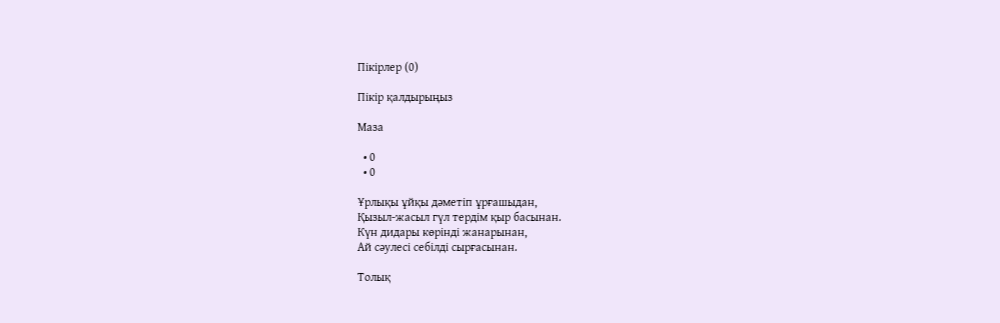Пікірлер (0)

Пікір қалдырыңыз

Маза

  • 0
  • 0

Ұрлықы ұйқы дəметіп ұрғашыдан,
Қызыл-жасыл гүл тердім қыр басынан.
Күн дидары көрінді жанарынан,
Ай сəулесі себілді сырғасынан.

Толық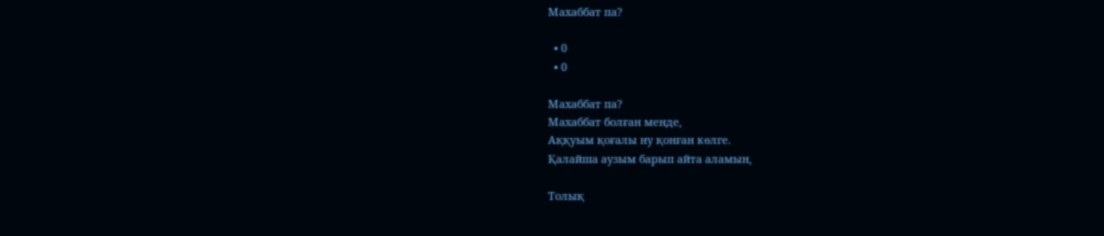Махаббат па?

  • 0
  • 0

Махаббат па?
Махаббат болған менде,
Аққуым қоғалы ну қонған көлге.
Қалайша аузым барып айта аламын,

Толық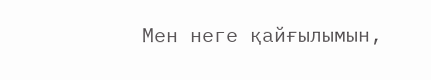Мен неге қайғылымын,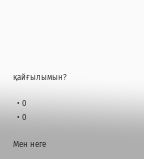қайғылымын?

  • 0
  • 0

Мен неге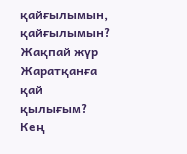қайғылымын, қайғылымын?
Жақпай жүр Жаратқанға қай қылығым?
Кең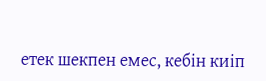етек шекпен емес, кебін киіп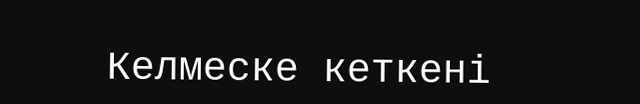Келмеске кеткені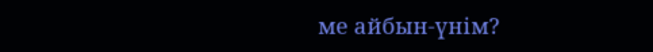ме айбын-үнім?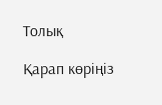Толық

Қарап көріңіз